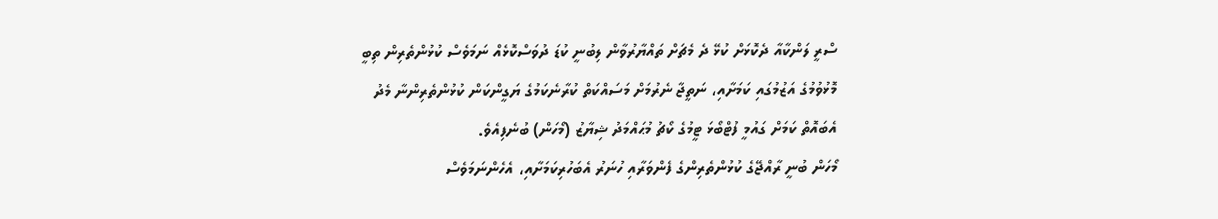ސްރީ ލަންކާއާ ދެކޮޅަށް ކުޅޭ ދެ މެޗަށް ތައްޔާރުވާން ލިބުނީ ކުޑަ ދުވަސްކޮޅެއް ނަމަވެސް ކުޅުންތެރިން ތިބީ މޮޅުވުމުގެ އަޒުމުގައި ކަމަށާއި، ނަތީޖާ ނެރުމަށް މަސައްކަތް ކުރާނެކަމުގެ ޔަގީންކަން ކުޅުންތެރިންނާ މެދު އެބައޮތް ކަމަށް ގައުމީ ފުޓްބޯޅަ ޓީމުގެ ކޯޗު މުޙައްމަދު ޝިޔާޒު (މޯހަން) ބުނެފިއެވެ.
މޯހަން ބުނީ ރާއްޖޭގެ ކުޅުންތެރިންގެ ފެންވަރާއި ހުނަރު އެބަހުރިކަމަށާއި، އެހެންނަމަވެސް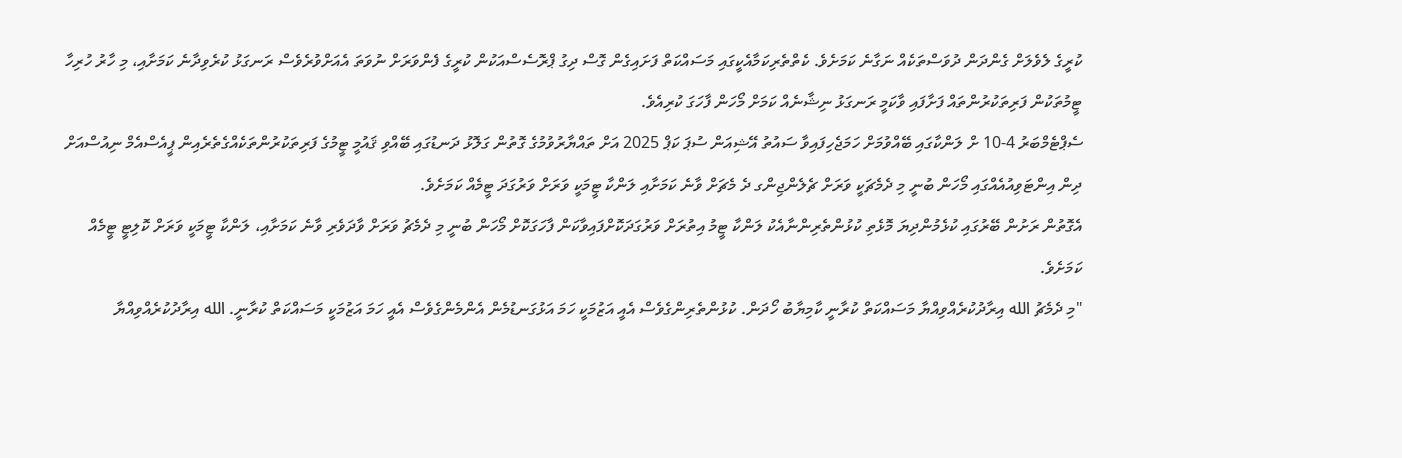ކުރީގެ ލެވެލަށް ގެންދަން ދުވަސްތަކެއް ނަގާނެ ކަމަށެވެ. ކެތްތެރިކަމާއެކީގައި މަސައްކަތް ފަށައިގެން ގޮސް ދިގު ޕްރޮސެސްއަކުން ކުރީގެ ފެންވަރަށް ނުވަތަ އެއަށްވުރެވެސް ރަނގަޅު ކުރެވިދާނެ ކަމަށާއި، މި ހާރު ހުރިހާ ޓީމުތަކުން ފަރިތަކުރުންތައް ފަށާފައި ވާކަމީ ރަނގަޅު ނިޝާނެއް ކަމަށް މޯހަން ފާހަގަ ކުރިއެވެ.
ސެޕްޓެމްބަރު 4-10 ށް ލަންކާގައި ބޭއްވުމަށް ހަމަޖެހިފައިވާ ސައުތު އޭޝިއަން ސުޕަ ކަޕް 2025 އަށް ތައްޔާރުވުމުގެ ގޮތުން ގަލޮޅު ދަނޑުގައި ބޭއްވި ޤައުމީ ޓީމުގެ ފަރިތަކުރުންތަކެއްގެތެރެއިން ޕީއެސްއެމް ނިއުސްއަށް ދިން އިންޓަވިއުއެއްގައި މޯހަން ބުނީ މި ދެމެޗަކީ ވަރަށް ޗެލެންޖިންގ ދެ މެޗަށް ވާނެ ކަމަށާއި ލަންކާ ޓީމަކީ ވަރަށް ވަރުގަދަ ޓީމެއް ކަމަށެވެ.
އެގޮތުން ރަށުން ބޭރުގައި ކުޅެމުންދިޔަ މޮޅެތި ކުޅުންތެރިންނާއެކު ލަންކާ ޓީމު އިތުރަށް ވަރުގަދަކޮށްފައިވާކަން ފާހަގަކޮށް މޯހަން ބުނީ މި ދެމެޗު ވަރަށް ވާދަވެރި ވާނެ ކަމަށާއި، ލަންކާ ޓީމަކީ ވަރަށް ކޮލިޓީ ޓީމެއް ކަމަށެވެ.
"މި ދެމެޗު الله އިރާދުކުރެއްވިއްޔާ މަސައްކަތް ކުރާނީ ކާމިޔާބު ހޯދަން. ކުޅުންތެރިންގެވެސް އެއީ އަޒުމަކީ ހަމަ އަޅުގަނޑުމެން އެންމެންގެވެސް އެއީ ހަމަ އަޒުމަކީ މަސައްކަތް ކުރާނީ. الله އިރާދުކުރެއްވިއްޔާ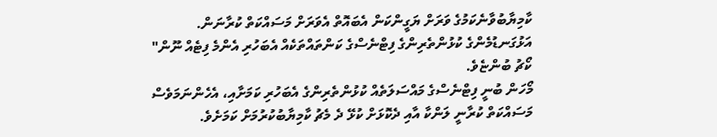ކާމިޔާބުވާނެކަމުގެ ވަރަށް ޔަގީންކަން އެބައޮތް އެވަރަށް މަސައްކަތް ކުރާނަން. އަޅުގަނޑުމެންގެ ކުޅުންތެރިންގެ ފިޓްނެސްގެ ކަންތައްތަކެއް އެބަހުރި އެންމެ ފިޓެއް ނޫން" ކޯޗު ބުންޏެވެ.
މޯހަން ބުނީ ފިޓްނެސްގެ މައްސަލަތެއް ކުޅުންތެރިންގެ އެބަހުރި ކަމަށާއި، އެހެންނަމަވެސް މަސައްކަތް ކުރާނީ ލަންކާ އާއި ދެކޮޅަށް ކުޅޭ ދެ މެޗު ކާމިޔާބުކުރުމަށް ކަމަށެވެ.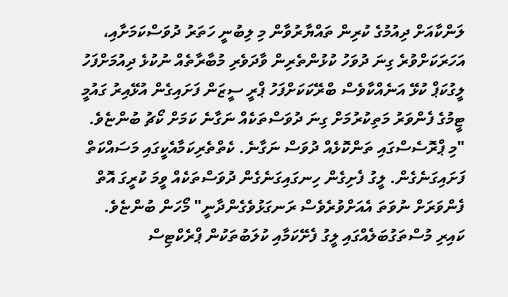ލަންކާއަށް ދިއުމުގެ ކުރިން ތައްޔާރުވާން މި ލިބުނީ ހަތަރު ދުވަސްކަމަށާއި، އަހަރަކަށްވުރެ ގިނަ ދުވަހު ކުޅުންތެރިން ވާދަވެރި މުބާރާތެއް ނުކުޅެ ދިއުމަށްފަހު ލީގުކަޕް ކުޅޭ އަނެއްކާވެސް ބްރޭކަކަށްފަހު ޕްރީ ސީޒަން ފަށައިގެން އުޅޭއިރު ގައުމީ ޓީމުގެ ފެންވަރު މަތިކުރުމަށް ގިނަ ދުވަސްތަކެއް ނަގާނެ ކަމަށް ކޯޗު ބުންޏެވެ.
"މި ޕްރޮސެސްގައި ތަންކޮޅެއް ދުވަސް ނަގާނެ. ކެތްތެރިކަމާއެކީގައި މަސައްކަތް ފަށައިގަނެގެން. ލީގު ފެށިގެން ހިނގައިގަނެގެން ދުވަސްތަކެއް ވީމަ ކުރީގަ އޮތް ފެންވަރަށް ނުވަތަ އެއަށްވުރެވެސް ރަނގަޅުވެގެންދާނީ" މޯހަން ބުންޏެވެ.
ކައިރި މުސްތަގުބަލެއްގައި ލީގު ފެށޭކަމާއި ކުލަބުތަކުން ޕްރެކްޓިސް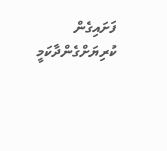ފަށައިގެން ކުރިޔަށްގެންދާކަމީ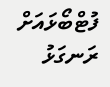ފުޓްބޯޅައަށް ރަނގަޅު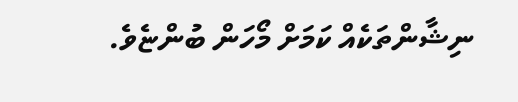ނިޝާންތަކެއް ކަމަށް މޯހަން ބުންޏެވެ.